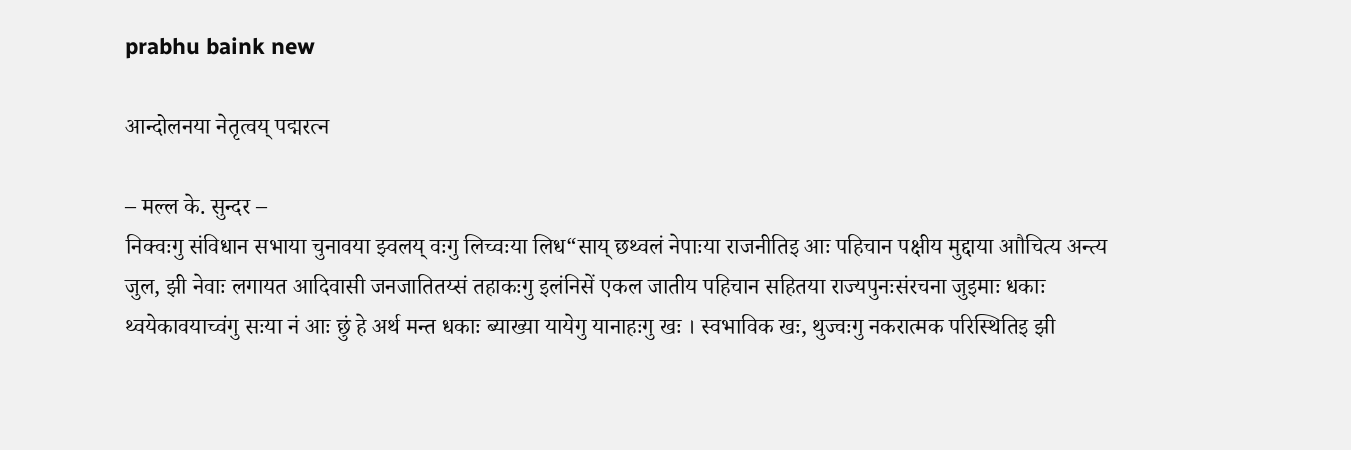prabhu baink new

आन्दोलनया नेतृत्वय् पद्मरत्न

– मल्ल के. सुन्दर –
निक्वःगु संविधान सभाया चुनावया झ्वलय् वःगु लिच्वःया लिध“साय् छथ्वलं नेपाःया राजनीतिइ आः पहिचान पक्षीय मुद्दाया आौचित्य अन्त्य जुल, झी नेवाः लगायत आदिवासी जनजातितय्सं तहाकःगु इलंनिसें एकल जातीय पहिचान सहितया राज्यपुनःसंरचना जुइमाः धकाः थ्वयेकावयाच्वंगु सःया नं आः छुं हे अर्थ मन्त धकाः ब्याख्या यायेगु यानाहःगु खः । स्वभाविक खः, थुज्वःगु नकरात्मक परिस्थितिइ झी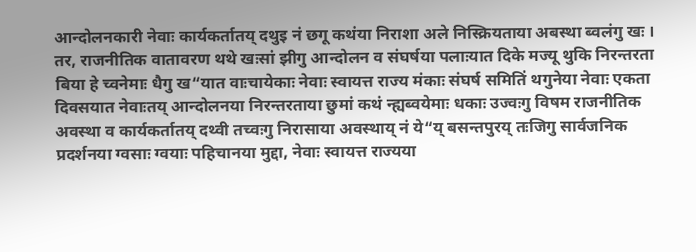आन्दोलनकारी नेवाः कार्यकर्तातय् दथुइ नं छगू कथंया निराशा अले निस्क्रियताया अबस्था ब्वलंगु खः । तर, राजनीतिक वातावरण थथे खःसां झीगु आन्दोलन व संघर्षया पलाःयात दिके मज्यू थुकि निरन्तरता बिया हे च्वनेमाः धैगु ख“यात वाःचायेकाः नेवाः स्वायत्त राज्य मंकाः संघर्ष समितिं थगुनेया नेवाः एकता दिवसयात नेवाःतय् आन्दोलनया निरन्तरताया छुमां कथं न्ह्यब्वयेमाः धकाः उज्वःगु विषम राजनीतिक अवस्था व कार्यकर्तातय् दथ्वी तच्वःगु निरासाया अवस्थाय् नं ये“य् बसन्तपुरय् तःजिगु सार्वजनिक प्रदर्शनया ग्वसाः ग्वयाः पहिचानया मुद्दा, नेवाः स्वायत्त राज्यया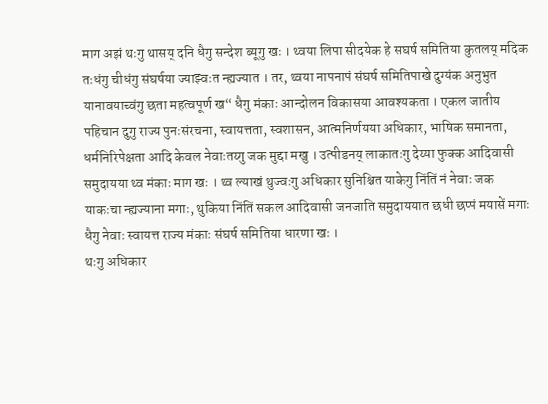माग अझं थःगु थासय् दनि धैगु सन्देश ब्यूगु खः । थ्वया लिपा सीदयेक हे सघर्ष समितिया कुतलय् मदिक तःधंगु चीधंगु संघर्षया ज्याझ्वःत न्ह्यज्यात । तर, थ्वया नापनापं संघर्ष समितिपाखे दुग्यंक अनुभुत यानावयाच्वंगु छता महत्वपूर्ण ख“ धैगु मंकाः आन्दोलन विकासया आवश्यकता । एकल जातीय पहिचान दुगु राज्य पुनःसंरचना, स्वायत्तता, स्वशासन, आत्मनिर्णयया अधिकार, भाषिक समानता, धर्मनिरिपेक्षता आदि केवल नेवाःतय्गु जक मुद्दा मखु । उत्पीडनय् लाकातःगु देय्या फुक्क आदिवासी समुदायया थ्व मंकाः माग खः । थ्व ल्याखं थुज्वःगु अधिकार सुनिश्चित याकेगु निंतिं नं नेवाः जक याकःचा न्ह्यज्याना मगाः, थुकिया निंतिं सकल आदिवासी जनजाति समुदाययात छधी छप्पं मयासें मगाः धैगु नेवाः स्वायत्त राज्य मंकाः संघर्ष समितिया धारणा खः ।
थःगु अधिकार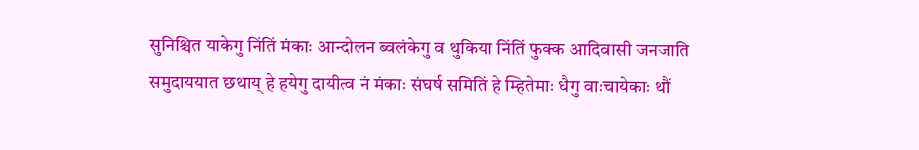सुनिश्चित याकेगु निंतिं मंकाः आन्दोलन ब्वलंकेगु व थुकिया निंतिं फुक्क आदिवासी जनजाति समुदाययात छथाय् हे हयेगु दायीत्व नं मंकाः संघर्ष समितिं हे म्हितेमाः धैगु वाःचायेकाः थौं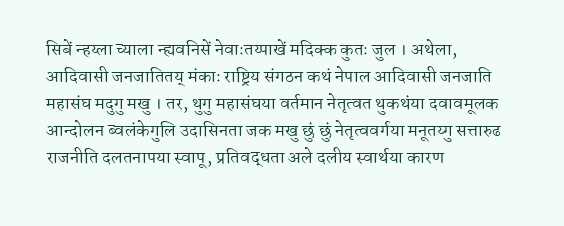सिबें न्हय्ला च्याला न्ह्यवनिसें नेवाःतय्पाखें मदिक्क कुतः जुल । अथेला, आदिवासी जनजातितय् मंकाः राष्ट्रिय संगठन कथं नेपाल आदिवासी जनजाति महासंघ मदुगु मखु । तर, थुगु महासंघया वर्तमान नेतृत्वत थुकथंया दवावमूलक आन्दोलन ब्वलंकेगुलि उदासिनता जक मखु छुं छुं नेतृत्ववर्गया मनूतय्गु सत्तारुढ राजनीति दलतनापया स्वापू, प्रतिवद्धता अले दलीय स्वार्थया कारण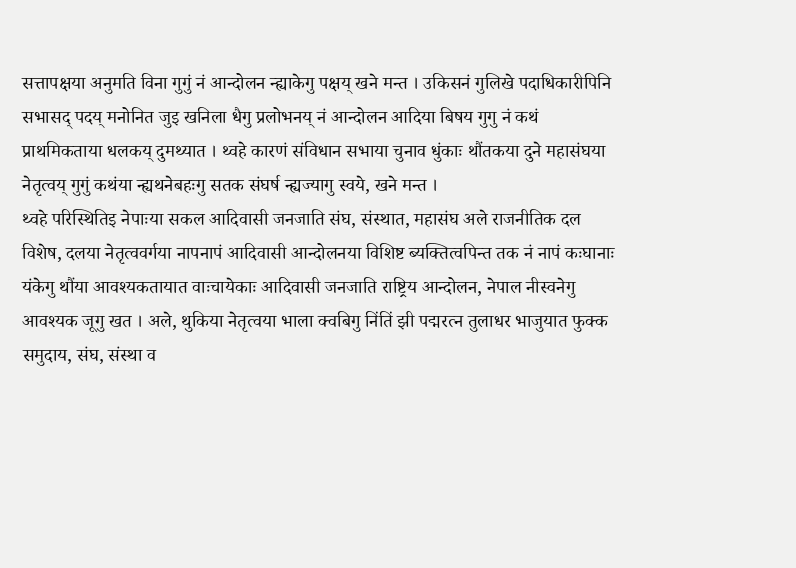सत्तापक्षया अनुमति विना गुगुं नं आन्दोलन न्ह्याकेगु पक्षय् खने मन्त । उकिसनं गुलिखे पदाधिकारीपिनि सभासद् पदय् मनोनित जुइ खनिला धैगु प्रलोभनय् नं आन्दोलन आदिया बिषय गुगु नं कथं प्राथमिकताया धलकय् दुमथ्यात । थ्वहे कारणं संविधान सभाया चुनाव धुंकाः थौंतकया दुने महासंघया नेतृत्वय् गुगुं कथंया न्ह्यथनेबहःगु सतक संघर्ष न्ह्यज्यागु स्वये, खने मन्त ।
थ्वहे परिस्थितिइ नेपाःया सकल आदिवासी जनजाति संघ, संस्थात, महासंघ अले राजनीतिक दल विशेष, दलया नेतृत्ववर्गया नापनापं आदिवासी आन्दोलनया विशिष्ट ब्यक्तित्वपिन्त तक नं नापं कःघानाः यंकेगु थौंया आवश्यकतायात वाःचायेकाः आदिवासी जनजाति राष्ट्रिय आन्दोलन, नेपाल नीस्वनेगु आवश्यक जूगु खत । अले, थुकिया नेतृत्वया भाला क्वबिगु निंतिं झी पद्मरत्न तुलाधर भाजुयात फुक्क समुदाय, संघ, संस्था व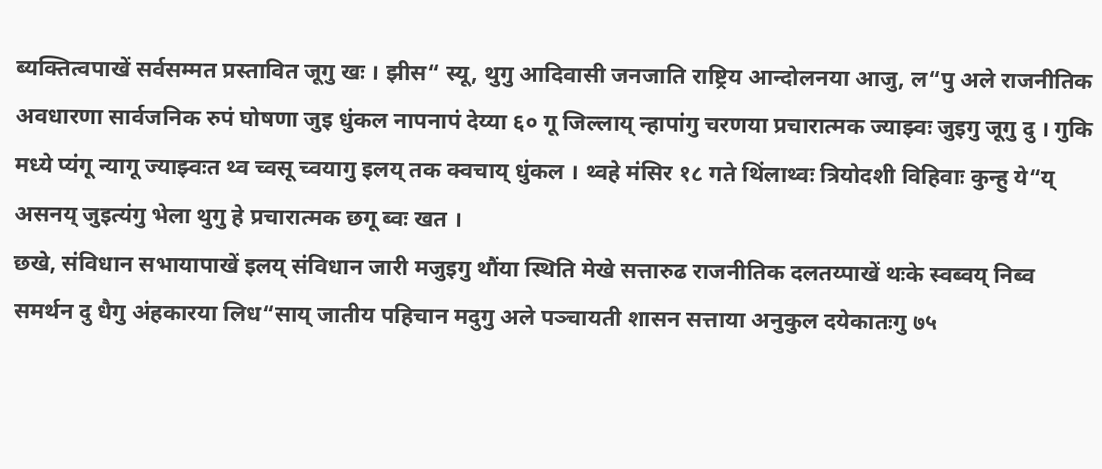ब्यक्तित्वपाखें सर्वसम्मत प्रस्तावित जूगु खः । झीस“ स्यू, थुगु आदिवासी जनजाति राष्ट्रिय आन्दोलनया आजु, ल“पु अले राजनीतिक अवधारणा सार्वजनिक रुपं घोषणा जुइ धुंकल नापनापं देय्या ६० गू जिल्लाय् न्हापांगु चरणया प्रचारात्मक ज्याझ्वः जुइगु जूगु दु । गुकि मध्ये प्यंगू न्यागू ज्याझ्वःत थ्व च्वसू च्वयागु इलय् तक क्वचाय् धुंकल । थ्वहे मंसिर १८ गते थिंलाथ्वः त्रियोदशी विहिवाः कुन्हु ये“य् असनय् जुइत्यंगु भेला थुगु हे प्रचारात्मक छगू ब्वः खत ।
छखे, संविधान सभायापाखें इलय् संविधान जारी मजुइगु थौंया स्थिति मेखे सत्तारुढ राजनीतिक दलतय्पाखें थःके स्वब्वय् निब्व समर्थन दु धैगु अंहकारया लिध“साय् जातीय पहिचान मदुगु अले पञ्चायती शासन सत्ताया अनुकुल दयेकातःगु ७५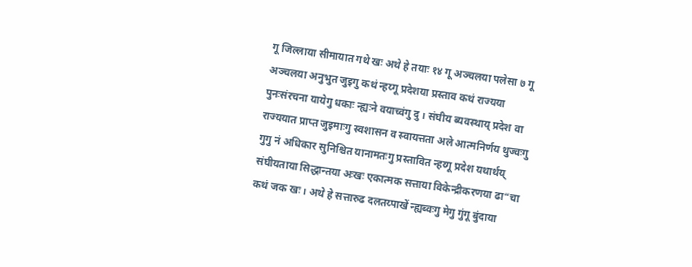गू जिल्लाया सीमायात गथे खः अथे हे तयाः १४ गू अञ्चलया पलेसा ७ गू अञ्चलया अनुभुत जुइगु कथं न्हय्गू प्रदेशया प्रस्ताव कथं राज्यया पुनःसंरचना यायेगु धकाः न्ह्यःने वयाच्वंगु दु । संघीय ब्यवस्थाय् प्रदेश वा राज्ययात प्राप्त जुइमाःगु स्वशासन व स्वायत्तता अले आत्मनिर्णय थुज्वःगु गुगु नं अधिकार सुनिश्चित यानामतःगु प्रस्तावित न्हय्गू प्रदेश यथार्थय् संघीयताया सिद्धान्तया अःखः एकात्मक सत्ताया विकेन्द्रीकरणया ढा“चा कथं जक खः । अथे हे सत्तारुढ दलतय्पाखें न्ह्यब्वःगु मेगु गुंगू बुंदाया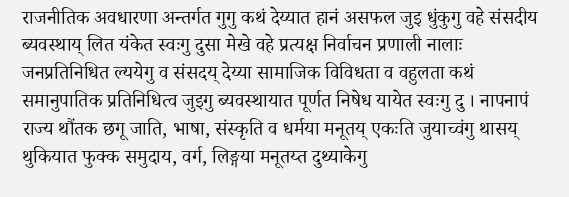राजनीतिक अवधारणा अन्तर्गत गुगु कथं देय्यात हानं असफल जुइ धुंकुगु वहे संसदीय ब्यवस्थाय् लित यंकेत स्वःगु दुसा मेखे वहे प्रत्यक्ष निर्वाचन प्रणाली नालाः जनप्रतिनिधित ल्ययेगु व संसदय् देय्या सामाजिक विविधता व वहुलता कथं समानुपातिक प्रतिनिधित्व जुइगु ब्यवस्थायात पूर्णत निषेध यायेत स्वःगु दु । नापनापं राज्य थौंतक छगू जाति, भाषा, संस्कृति व धर्मया मनूतय् एकःति जुयाच्वंगु थासय् थुकियात फुक्क समुदाय, वर्ग, लिङ्गया मनूतय्त दुथ्याकेगु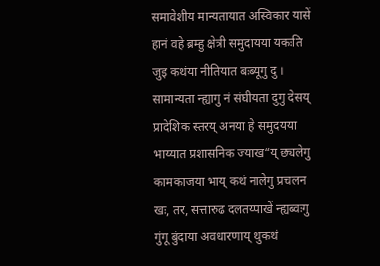समावेशीय मान्यतायात अस्विकार यासें हानं वहे ब्रम्हु क्षेत्री समुदायया यकःति जुइ कथंया नीतियात बःब्यूगु दु । सामान्यता न्ह्यागु नं संघीयता दुगु देसय् प्रादेशिक स्तरय् अनया हे समुदयया भाय्यात प्रशासनिक ज्याख“य् छ्यलेगु कामकाजया भाय् कथं नालेगु प्रचलन खः, तर, सत्तारुढ दलतय्पाखें न्ह्यब्वःगु गुंगू बुंदाया अवधारणाय् थुकथं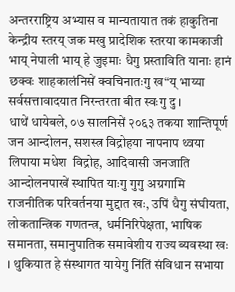अन्तरराष्ट्रिय अभ्यास व मान्यतायात तकं हाकुतिना केन्द्रीय स्तरय् जक मखु प्रादेशिक स्तरया कामकाजी भाय् नेपाली भाय् हे जुइमाः धैगु प्रस्ताविति यानाः हानं छक्वः शाहकालंनिसें क्वचिनातःगु ख“य् भाय्या सर्वसत्तावादयात निरन्तरता बीत स्वःगु दु ।
धाथें धायेबले, ०७ सालनिसें २०६३ तकया शान्तिपूर्ण जन आन्दोलन, सशस्त्र विद्रोहया नापनाप थ्वया लिपाया मधेश  विद्रोह, आदिवासी जनजाति आन्दोलनपाखें स्थापित याःगु गुगु अग्रगामि राजनीतिक परिवर्तनया मुद्दात खः, उपिं धैगु संघीयता, लोकतान्त्रिक गणतन्त्र, धर्मनिरिपेक्षता, भाषिक समानता, समानुपातिक समावेशीय राज्य ब्यवस्था खः । थुकियात हे संस्थागत यायेगु निंतिं संविधान सभाया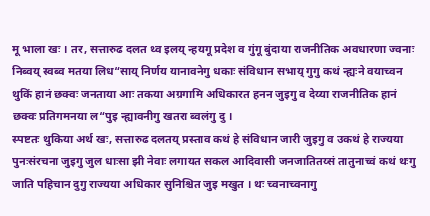मू भाला खः । तर, सत्तारुढ दलत थ्व इलय् न्हयगू प्रदेश व गुंगू बुंदाया राजनीतिक अवधारणा ज्वनाः निब्वय् स्वब्व मतया लिध“साय् निर्णय यानावनेगु धकाः संविधान सभाय् गुगु कथं न्ह्यःने वयाच्वन थुकिं हानं छक्वः जनताया आः तकया अग्रगामि अधिकारत हनन जुइगु व देय्या राजनीतिक हानं छक्वः प्रतिगमनया ल“पुइ न्ह्यावनीगु खतरा ब्वलंगु दु ।
स्पष्टतः थुकिया अर्थ खः, सत्तारुढ दलतय् प्रस्ताव कथं हे संविधान जारी जुइगु व उकथं हे राज्यया पुनःसंरचना जुइगु जुल धाःसा झी नेवाः लगायत सकल आदिवासी जनजातितय्सं तातुनाच्वं कथं थःगु जाति पहिचान दुगु राज्यया अधिकार सुनिश्चित जुइ मखुत । थः च्वनाच्वनागु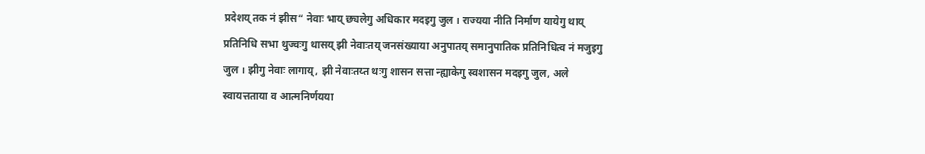प्रदेशय् तक नं झीस“ नेवाः भाय् छ्यलेगु अधिकार मदइगु जुल । राज्यया नीति निर्माण यायेगु थाय् प्रतिनिधि सभा थुज्वःगु थासय् झी नेवाःतय् जनसंख्याया अनुपातय् समानुपातिक प्रतिनिधित्व नं मजुइगु जुल । झीगु नेवाः लागाय्, झी नेवाःतय्त थःगु शासन सत्ता न्ह्याकेगु स्वशासन मदइगु जुल, अले स्वायत्तताया व आत्मनिर्णयया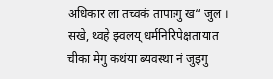अधिकार ला तच्वकं तापाःगु ख“ जुल । सखे, थ्वहे झ्वलय् धर्मनिरिपेक्षतायात चीका मेगु कथंया ब्यवस्था नं जुइगु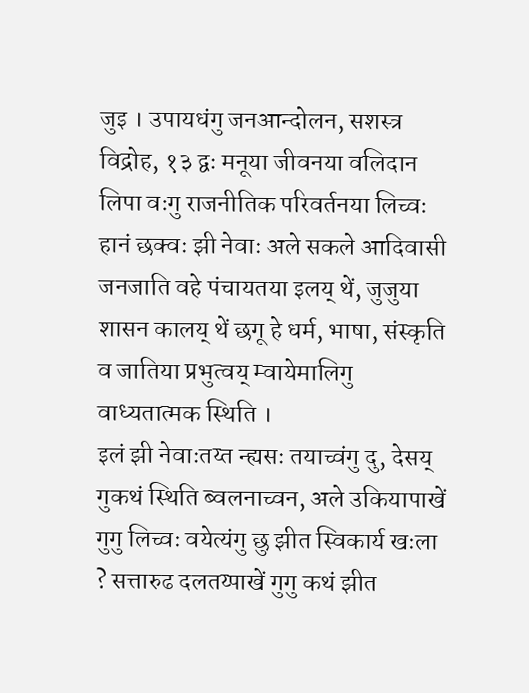जुइ । उपायधंगु जनआन्दोलन, सशस्त्र विद्रोह, १३ द्वः मनूया जीवनया वलिदान लिपा वःगु राजनीतिक परिवर्तनया लिच्वः हानं छक्वः झी नेवाः अले सकले आदिवासी जनजाति वहे पंचायतया इलय् थें, जुजुया शासन कालय् थें छगू हे धर्म, भाषा, संस्कृति व जातिया प्रभुत्वय् म्वायेमालिगु वाध्यतात्मक स्थिति ।
इलं झी नेवाःतय्त न्ह्यसः तयाच्वंगु दु, देसय् गुकथं स्थिति ब्वलनाच्वन, अले उकियापाखें गुगु लिच्वः वयेत्यंगु छु झीत स्विकार्य खःला ? सत्तारुढ दलतय्पाखें गुगु कथं झीत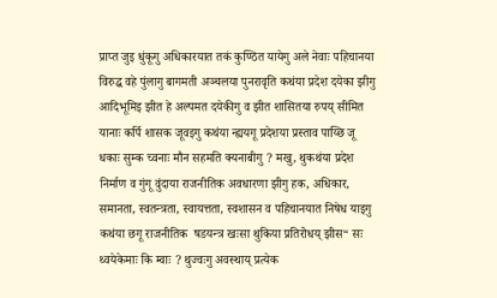प्राप्त जुइ धुंकूगु अधिकारयात तकं कुण्ठित यायेगु अले नेवाः पहिचानया विरुद्ध वहे पुंलागु बागमती अञ्चलया पुनरावृति कथंया प्रदेश दयेका झीगु आदिभूमिइ झीत हे अल्पमत दयेकीगु व झीत शासितया रुपय् सीमित यानाः कर्पि शासक जूवइगु कथंया न्ह्ययगू प्रदेशया प्रस्ताव पाय्छि जू धकाः सुम्क च्वनाः मौन सहमति क्यनाबीगु ? मखु, थुकथंया प्रदेश निर्माण व गुंगू वुंदाया राजनीतिक अवधारणा झीगु हक, अधिकार, समानता, स्वतन्त्रता, स्वायत्तता, स्वशासन व पहिचानयात निषेध याइगु  कथंया छगू राजनीतिक  षडयन्त्र खःसा थुकिया प्रतिरोधय् झीस“ सः थ्वयेकेमाः कि म्वाः ? थुज्वःगु अवस्थाय् प्रत्येक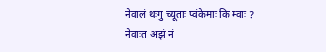नेवालं थःगु च्यूताः प्वंकेमाः कि म्वाः ?  नेवाःत अझं नं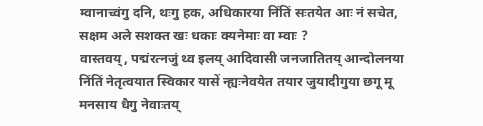म्वानाच्वंगु दनि, थःगु हक, अधिकारया निंतिं सःतयेत आः नं सचेत, सक्षम अले सशक्त खः धकाः क्यनेमाः वा म्वाः ?
वास्तवय्, पद्मंरत्नजुं थ्व इलय् आदिवासी जनजातितय् आन्दोलनया निंतिं नेतृत्वयात स्विकार यासें न्ह्यःनेवयेत तयार जुयादीगुया छगू मू मनसाय धैगु नेवाःतय्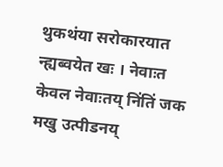थुकथंया सरोकारयात न्ह्यब्वयेत खः । नेवाःत केवल नेवाःतय् निंतिं जक मखु उत्पीडनय्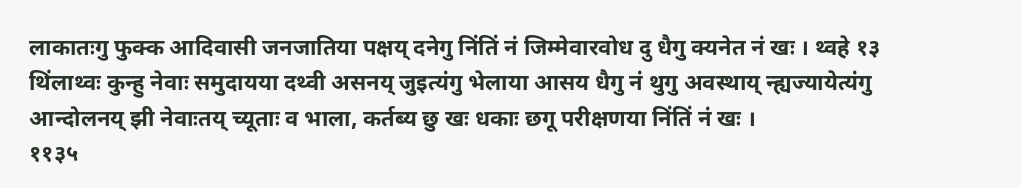लाकातःगु फुक्क आदिवासी जनजातिया पक्षय् दनेगु निंतिं नं जिम्मेवारवोध दु धैगु क्यनेत नं खः । थ्वहे १३ थिंलाथ्वः कुन्हु नेवाः समुदायया दथ्वी असनय् जुइत्यंगु भेलाया आसय धैगु नं थुगु अवस्थाय् न्ह्यज्यायेत्यंगु आन्दोलनय् झी नेवाःतय् च्यूताः व भाला, कर्तब्य छु खः धकाः छगू परीक्षणया निंतिं नं खः ।
११३५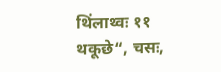थिंलाथ्वः ११
थकूछे“, चसः,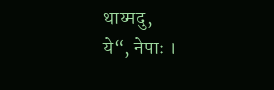थाय्मदु,
ये“, नेपाः ।